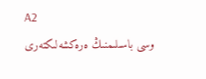A2
وسى باسىلىمنىڭ ەرەكشەلىكتەرى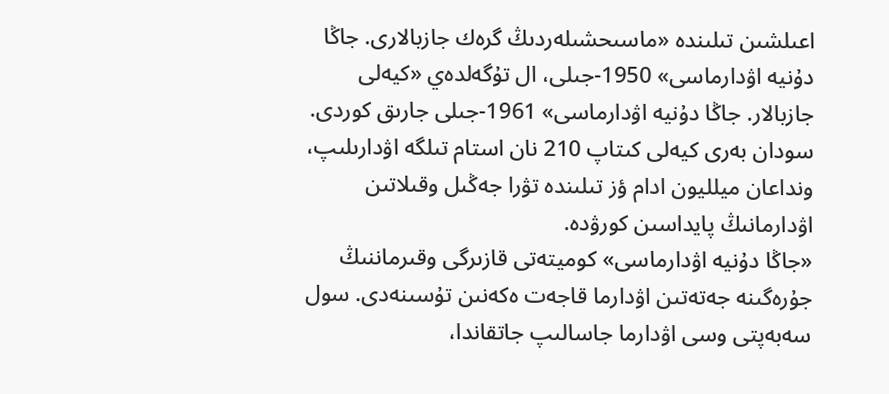اعىلشىن تىلىندە «ماسىحشىلەردىڭ گرەك جازبالارى. جاڭا دۇنيە اۋدارماسى» 1950-جىلى، ال تۇگەلدەي «كيەلى جازبالار. جاڭا دۇنيە اۋدارماسى» 1961-جىلى جارىق كوردى. سودان بەرى كيەلى كىتاپ 210 نان استام تىلگە اۋدارىلىپ، ونداعان ميلليون ادام ؤز تىلىندە تۋرا جەڭىل وقىلاتىن اۋدارمانىڭ پايداسىن كورۋدە.
«جاڭا دۇنيە اۋدارماسى» كوميتەتى قازىرگى وقىرماننىڭ جۇرەگىنە جەتەتىن اۋدارما قاجەت ەكەنىن تۇسىنەدى. سول سەبەپتى وسى اۋدارما جاسالىپ جاتقاندا،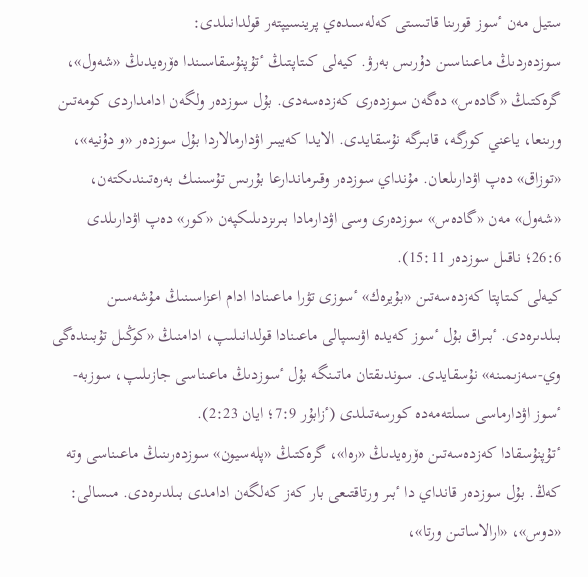ستيل مەن ٴسوز قورىنا قاتىستى كەلەسىدەي پرينسيپتەر قولدانىلدى:
سوزدەردىڭ ماعىناسىن دۇرىس بەرۋ. كيەلى كىتاپتىڭ ٴتۇپنۇسقاسىندا ەۆرەيدىڭ «شەول»، گرەكتىڭ «گادەس» دەگەن سوزدەرى كەزدەسەدى. بۇل سوزدەر ولگەن ادامداردى كومەتىن ورىنعا، ياعني كورگە، قابىرگە نۇسقايدى. الايدا كەيبىر اۋدارمالاردا بۇل سوزدەر «و دۇنيە»، «توزاق» دەپ اۋدارىلعان. مۇنداي سوزدەر وقىرماندارعا بۇرىس تۇسىنىك بەرەتىندىكتەن، «شەول» مەن «گادەس» سوزدەرى وسى اۋدارمادا بىرىزدىلىكپەن «كور» دەپ اۋدارىلدى 26:6؛ ناقىل سوزدەر 15:11).
كيەلى كىتاپتا كەزدەسەتىن «بۇيرەك» ٴسوزى تۋرا ماعىنادا ادام اعزاسىنىڭ مۇشەسىن بىلدىرەدى. ٴبىراق بۇل ٴسوز كەيدە اۋىسپالى ماعىنادا قولدانىلىپ، ادامنىڭ «كوڭىل تۇبىندەگى وي-سەزىمىنە» نۇسقايدى. سوندىقتان ماتىنگە بۇل ٴسوزدىڭ ماعىناسى جازىلىپ، سوزبە-ٴسوز اۋدارماسى سىلتەمەدە كورسەتىلدى (ٴزابۇر 7:9؛ ايان 2:23).
ٴتۇپنۇسقادا كەزدەسەتىن ەۆرەيدىڭ «رەا»، گرەكتىڭ «پلەسيون» سوزدەرىنىڭ ماعىناسى وتە كەڭ. بۇل سوزدەر قانداي دا ٴبىر ورتاقتىعى بار كەز كەلگەن ادامدى بىلدىرەدى. مىسالى: «دوس»، «ارالاساتىن ورتا»،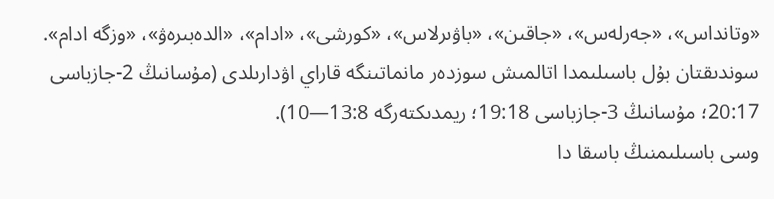«وتانداس»، «جەرلەس»، «جاقىن»، «باۋىرلاس»، «كورشى»، «ادام»، «الدەبىرەۋ»، «وزگە ادام». سوندىقتان بۇل باسىلىمدا اتالمىش سوزدەر مانماتىنگە قاراي اۋدارىلدى (مۇسانىڭ 2-جازباسى 20:17؛ مۇسانىڭ 3-جازباسى 19:18؛ ريمدىكتەرگە 13:8—10).
وسى باسىلىمنىڭ باسقا دا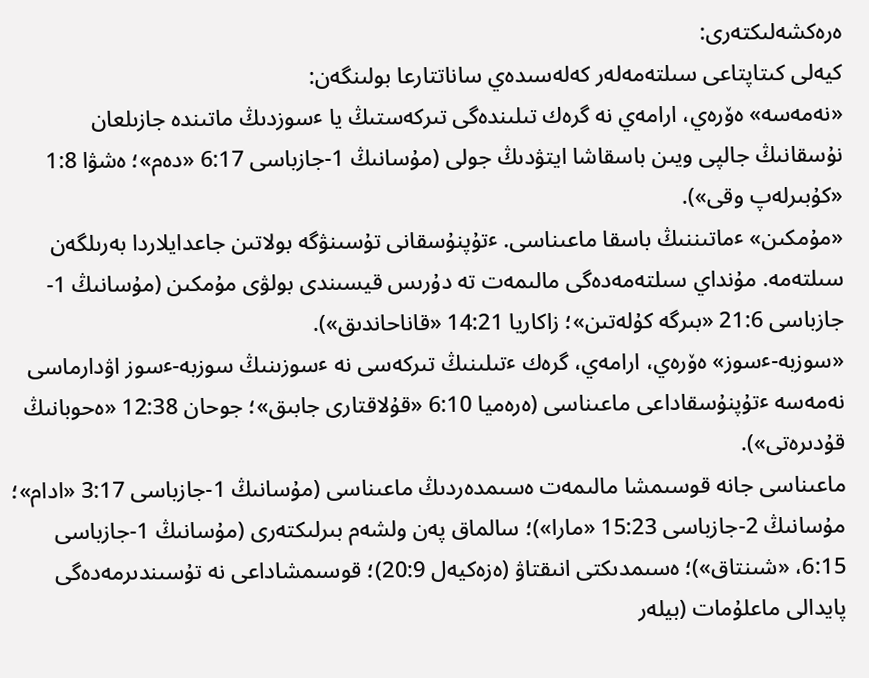ەرەكشەلىكتەرى:
كيەلى كىتاپتاعى سىلتەمەلەر كەلەسىدەي ساناتتارعا بولىنگەن:
«نەمەسە» ەۆرەي، ارامەي نە گرەك تىلىندەگى تىركەستىڭ يا ٴسوزدىڭ ماتىندە جازىلعان نۇسقانىڭ جالپى ويىن باسقاشا ايتۋدىڭ جولى (مۇسانىڭ 1-جازباسى 6:17 «دەم»؛ ەشۋا 1:8 «كۇبىرلەپ وقى»).
«مۇمكىن» ٴماتىننىڭ باسقا ماعىناسى. ٴتۇپنۇسقانى تۇسىنۋگە بولاتىن جاعدايلاردا بەرىلگەن سىلتەمە. مۇنداي سىلتەمەدەگى مالىمەت تە دۇرىس قيسىندى بولۋى مۇمكىن (مۇسانىڭ 1-جازباسى 21:6 «بىرگە كۇلەتىن»؛ زاكاريا 14:21 «قاناحاندىق»).
«سوزبە-ٴسوز» ەۆرەي، ارامەي، گرەك ٴتىلىنىڭ تىركەسى نە ٴسوزىنىڭ سوزبە-ٴسوز اۋدارماسى نەمەسە ٴتۇپنۇسقاداعى ماعىناسى (ەرەميا 6:10 «قۇلاقتارى جابىق»؛ جوحان 12:38 «ەحوبانىڭ قۇدىرەتى»).
ماعىناسى جانە قوسىمشا مالىمەت ەسىمدەردىڭ ماعىناسى (مۇسانىڭ 1-جازباسى 3:17 «ادام»؛ مۇسانىڭ 2-جازباسى 15:23 «مارا»)؛ سالماق پەن ولشەم بىرلىكتەرى (مۇسانىڭ 1-جازباسى 6:15، «شىنتاق»)؛ ەسىمدىكتى انىقتاۋ (ەزەكيەل 20:9)؛ قوسىمشاداعى نە تۇسىندىرمەدەگى پايدالى ماعلۇمات (بيلەر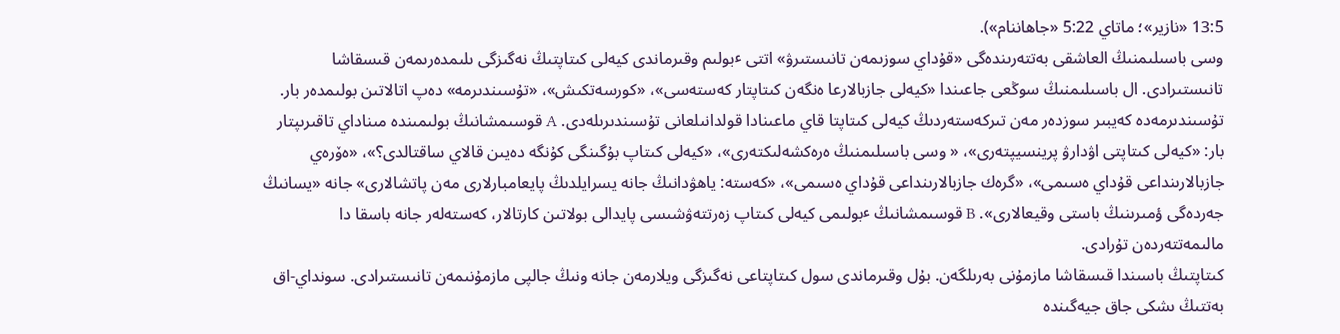13:5 «نازير»؛ ماتاي 5:22 «جاھاننام»).
وسى باسىلىمنىڭ العاشقى بەتتەرىندەگى «قۇداي سوزىمەن تانىستىرۋ» اتتى ٴبولىم وقىرماندى كيەلى كىتاپتىڭ نەگىزگى ىلىمدەرىمەن قىسقاشا تانىستىرادى. ال باسىلىمنىڭ سوڭعى جاعىندا «كيەلى جازبالارعا ەنگەن كىتاپتار كەستەسى»، «كورسەتكىش»، «تۇسىندىرمە» دەپ اتالاتىن بولىمدەر بار. تۇسىندىرمەدە كەيبىر سوزدەر مەن تىركەستەردىڭ كيەلى كىتاپتا قاي ماعىنادا قولدانىلعانى تۇسىندىرىلەدى. A قوسىمشانىڭ بولىمىندە مىناداي تاقىرىپتار بار: «كيەلى كىتاپتى اۋدارۋ پرينسيپتەرى»، « وسى باسىلىمنىڭ ەرەكشەلىكتەرى»، «كيەلى كىتاپ بۇگىنگى كۇنگە دەيىن قالاي ساقتالدى؟»، «ەۆرەي جازبالارىنداعى قۇداي ەسىمى»، «گرەك جازبالارىنداعى قۇداي ەسىمى»، «كەستە: ياھۋدانىڭ جانە يسرايلدىڭ پايعامبارلارى مەن پاتشالارى» جانە «يسانىڭ جەردەگى ؤمىرىنىڭ باستى وقيعالارى». B قوسىمشانىڭ ٴبولىمى كيەلى كىتاپ زەرتتەۋشىسى پايدالى بولاتىن كارتالار، كەستەلەر جانە باسقا دا مالىمەتتەردەن تۇرادى.
كىتاپتىڭ باسىندا قىسقاشا مازمۇنى بەرىلگەن. بۇل وقىرماندى سول كىتاپتاعى نەگىزگى ويلارمەن جانە ونىڭ جالپى مازمۇنىمەن تانىستىرادى. سونداي-اق بەتتىڭ ىشكى جاق جيەگىندە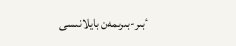ٴبىر-بىرىمەن بايلانىسى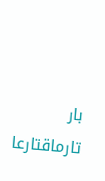بار تارماقتارعا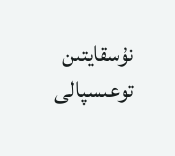نۇسقايتىن توعىسپالى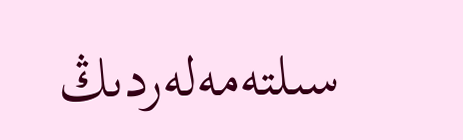سىلتەمەلەردىڭ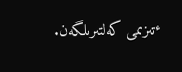ٴتىزىمى كەلتىرىلگەن.